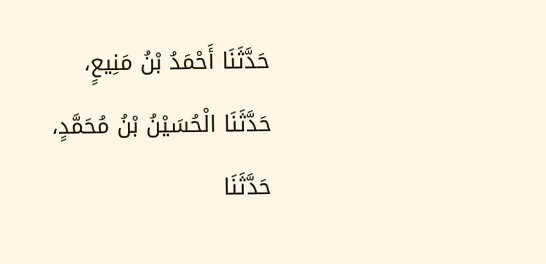حَدَّثَنَا أَحْمَدُ بْنُ مَنِيعٍ، حَدَّثَنَا الْحُسَيْنُ بْنُ مُحَمَّدٍ، حَدَّثَنَا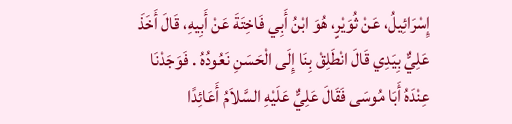إِسْرَائِيلُ، عَنْ ثُوَيْرٍ، هُوَ ابْنُ أَبِي فَاخِتَةَ عَنْ أَبِيهِ، قَالَ أَخَذَ عَلِيٌّ بِيَدِي قَالَ انْطَلِقْ بِنَا إِلَى الْحَسَنِ نَعُودُهُ . فَوَجَدْنَا عِنْدَهُ أَبَا مُوسَى فَقَالَ عَلِيٌّ عَلَيْهِ السَّلاَمُ أَعَائِدًا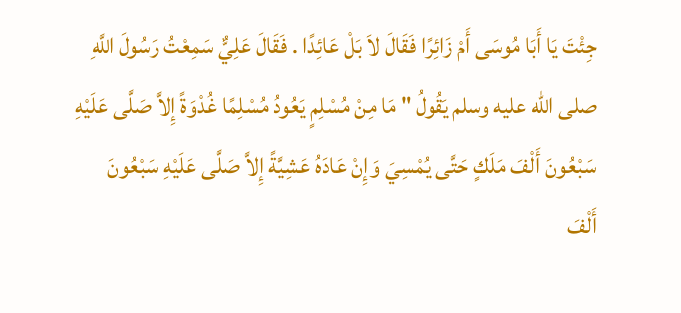جِئْتَ يَا أَبَا مُوسَى أَمْ زَائِرًا فَقَالَ لاَ بَلْ عَائِدًا . فَقَالَ عَلِيٌّ سَمِعْتُ رَسُولَ اللَّهِ صلى الله عليه وسلم يَقُولُ " مَا مِنْ مُسْلِمٍ يَعُودُ مُسْلِمًا غُدْوَةً إِلاَّ صَلَّى عَلَيْهِ سَبْعُونَ أَلْفَ مَلَكٍ حَتَّى يُمْسِيَ وَإِنْ عَادَهُ عَشِيَّةً إِلاَّ صَلَّى عَلَيْهِ سَبْعُونَ أَلْفَ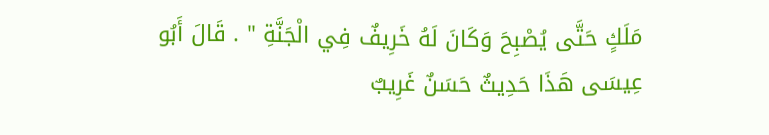مَلَكٍ حَتَّى يُصْبِحَ وَكَانَ لَهُ خَرِيفٌ فِي الْجَنَّةِ " . قَالَ أَبُو عِيسَى هَذَا حَدِيثٌ حَسَنٌ غَرِيبٌ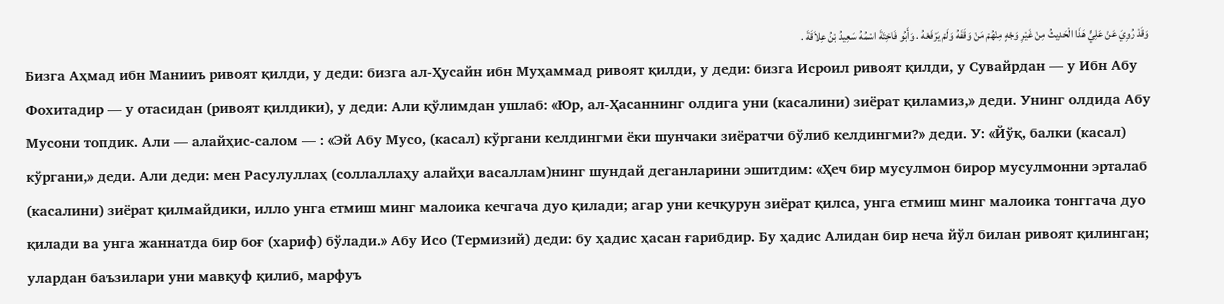وَقَدْ رُوِيَ عَنْ عَلِيٍّ هَذَا الْحَدِيثُ مِنْ غَيْرِ وَجْهٍ مِنْهُمْ مَنْ وَقَفَهُ وَلَمْ يَرْفَعْهُ . وَأَبُو فَاخِتَةَ اسْمُهُ سَعِيدُ بْنُ عِلاَقَةَ .
Бизга Аҳмад ибн Манииъ ривоят қилди, у деди: бизга ал-Ҳусайн ибн Муҳаммад ривоят қилди, у деди: бизга Исроил ривоят қилди, у Сувайрдан — у Ибн Абу Фохитадир — у отасидан (ривоят қилдики), у деди: Али қўлимдан ушлаб: «Юр, ал-Ҳасаннинг олдига уни (касалини) зиёрат қиламиз,» деди. Унинг олдида Абу Мусони топдик. Али — алайҳис-салом — : «Эй Абу Мусо, (касал) кўргани келдингми ёки шунчаки зиёратчи бўлиб келдингми?» деди. У: «Йўқ, балки (касал) кўргани,» деди. Али деди: мен Расулуллаҳ (соллаллаҳу алайҳи васаллам)нинг шундай деганларини эшитдим: «Ҳеч бир мусулмон бирор мусулмонни эрталаб (касалини) зиёрат қилмайдики, илло унга етмиш минг малоика кечгача дуо қилади; агар уни кечқурун зиёрат қилса, унга етмиш минг малоика тонггача дуо қилади ва унга жаннатда бир боғ (хариф) бўлади.» Абу Исо (Термизий) деди: бу ҳадис ҳасан ғарибдир. Бу ҳадис Алидан бир неча йўл билан ривоят қилинган; улардан баъзилари уни мавқуф қилиб, марфуъ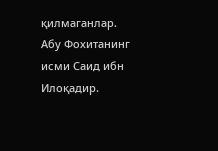қилмаганлар. Абу Фохитанинг исми Саид ибн Илоқадир.